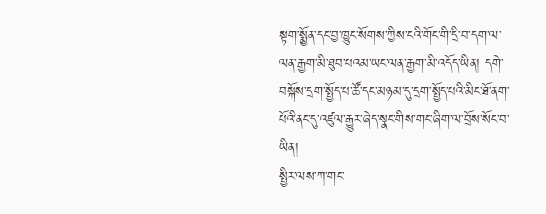སྟག་སྨྱོན་དང་བྱ་ཁྱུང་སོགས་ཀྱིས་ངའི་གོང་གི་དྲི་བ་དག་ལ་ལན་རྒྱག་མི་ཐུབ་པའམ་ཡང་ལན་རྒྱག་མི་འདོད་ཡིན། དགེ་བསྐོས་དྲག་སྤྱོད་པ་ཚོ་དང་མཉམ་དུ་དྲག་སྤྱོད་པའི་མིང་ཐོ་ནག་པོའི་ནང་དུ་འཛུལ་རྒྱུར་ཞེད་སྣང་གིས་གང་ཞིག་ལ་བྲོས་སོང་བ་ཡིན།
སྤྱིར་ལས་ཀ་གང་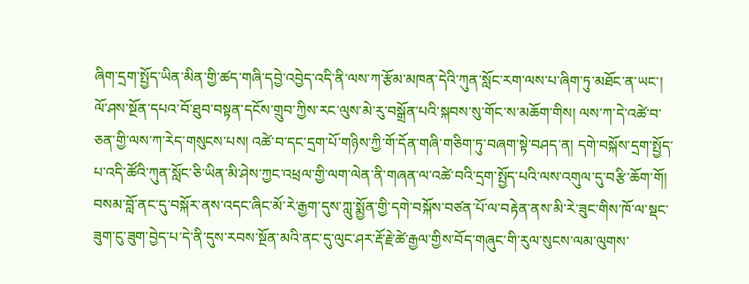ཞིག་དྲག་སྤྱོད་ཡིན་མིན་གྱི་ཚད་གཞི་དབྱེ་འབྱེད་འདི་ནི་ལས་ཀ་རྩོམ་མཁན་དེའི་ཀུན་སློང་རག་ལས་པ་ཞིག་ཏུ་མཐོང་ན་ཡང་། ལོ་ཤས་སྔོན་དཔའ་བོ་ཐུབ་བསྟན་དངོས་གྲུབ་ཀྱིས་རང་ལུས་མེ་རུ་བསྒྲོན་པའི་སྐབས་སུ་གོང་ས་མཆོག་གིས། ལས་ཀ་དེ་འཚེ་བ་ཅན་གྱི་ལས་ཀ་རེད་གསུངས་པས། འཚེ་བ་དང་དྲག་པོ་གཉིས་ཀྱི་གོ་དོན་གཞི་གཅིག་ཏུ་བཞག་སྟེ་བཤད་ན། དགེ་བསྐོས་དྲག་སྤྱོད་པ་འདི་ཚོའི་ཀུན་སློང་ཅི་ཡིན་མི་ཤེས་ཀྱང་འཕྲལ་གྱི་ལག་ལེན་ནི་གཞན་ལ་འཚེ་བའི་དྲག་སྤྱོད་པའི་ལས་འགུལ་དུ་བརྩི་ཆོག་གོ།
བསམ་བློ་ནང་དུ་བསྐོར་ནས་འདང་ཞིང་མོ་རེ་རྒྱག་དུས་ཀླུ་སྨྱོན་གྱི་དགེ་བསྐོས་བཙན་པོ་ལ་བརྟེན་ནས་མི་རེ་ཟུང་གིས་ཁོ་ལ་སྡང་ཟུག་ངུ་ཟུག་བྱེད་པ་དེ་ནི་དུས་རབས་སྔོན་མའི་ནང་དུ་ལུང་ཤར་རྡོ་རྗེ་ཚེ་རྒྱལ་གྱིས་བོད་གཞུང་གི་རུལ་སུངས་ལམ་ལུགས་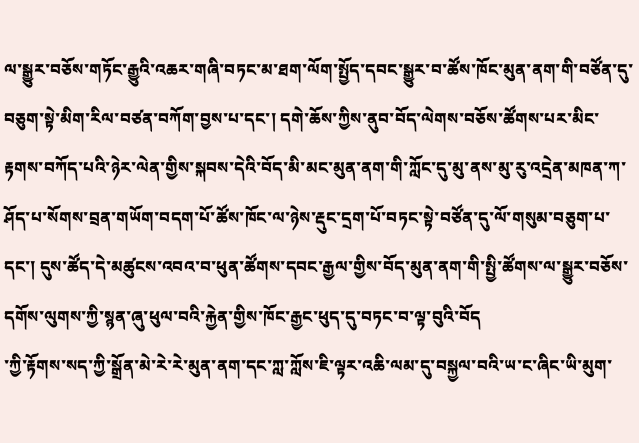ལ་སྒྱུར་བཅོས་གཏོང་རྒྱུའི་འཆར་གཞི་བཏང་མ་ཐག་ལོག་སྤྱོད་དབང་སྒྱུར་བ་ཚོས་ཁོང་མུན་ནག་གི་བཙོན་དུ་བཅུག་སྟེ་མིག་རིལ་བཙན་བཀོག་བྱས་པ་དང་། དགེ་ཆོས་ཀྱིས་ནུབ་བོད་ལེགས་བཅོས་ཚོགས་པར་མིང་རྟགས་བཀོད་པའི་ཉེར་ལེན་གྱིས་སྐབས་དེའི་བོད་མི་མང་མུན་ནག་གི་ཀློང་དུ་མུ་ནས་མུ་རུ་འདྲེན་མཁན་ཀ་ཤོད་པ་སོགས་བྲན་གཡོག་བདག་པོ་ཚོས་ཁོང་ལ་ཉེས་རྡུང་དྲག་པོ་བཏང་སྟེ་བཙོན་དུ་ལོ་གསུམ་བཅུག་པ་དང་། དུས་ཚོད་དེ་མཚུངས་འབའ་བ་ཕུན་ཚོགས་དབང་རྒྱལ་གྱིས་བོད་མུན་ནག་གི་སྤྱི་ཚོགས་ལ་སྒྱུར་བཅོས་དགོས་ལུགས་ཀྱི་སྙན་ཞུ་ཕུལ་བའི་རྐྱེན་གྱིས་ཁོང་རྒྱང་ཕུད་དུ་བཏང་བ་ལྟ་བུའི་བོད
་ཀྱི་རྟོགས་སད་ཀྱི་སྒྲོན་མེ་རེ་རེ་མུན་ནག་དང་ཀླ་ཀློས་ཇི་ལྟར་འཆི་ལམ་དུ་བསྐྱལ་བའི་ཡ་ང་ཞིང་ཡི་མུག་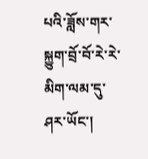པའི་ཟློས་གར་སྐྱུག་བྲོ་བོ་རེ་རེ་མིག་ལམ་དུ་ཤར་ཡོང་།